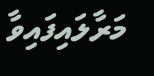މަރާލައިފައިވާ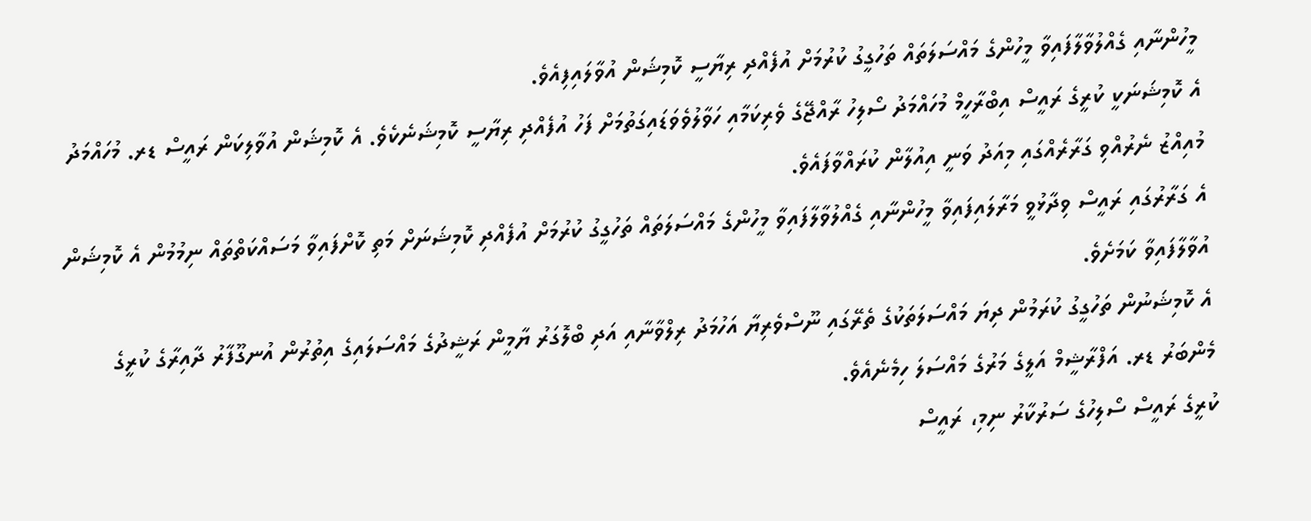މީހުންނާއި ގެއްލުވާލާފައިވާ މީހުންގެ މައްސަލަތައް ތަހުގީގު ކުރުމަށް އުފެއްދި ރިޔާސީ ކޮމިޝަން އުވާލައިފިއެވެ.
އެ ކޮމިޝަނަކީ ކުރީގެ ރައީސް އިބްރާހީމް މުހައްމަދު ސޯލިހު ރާއްޖޭގެ ވެރިކަމާއި ހަވާލުވެވަޑައިގަތުމަށް ފަހު އުފެއްދި ރިޔާސީ ކޮމިޝަނެކެވެ. އެ ކޮމިޝަން އުވާލިކަން ރައީސް ޑރ. މުހައްމަދު މުއިއްޒު ނެރުއްވި ގަރާރެއްގައި މިއަދު ވަނީ އިއުލާން ކުރައްވާފައެވެ.
އެ ގަރާރުގައި ރައީސް ވިދާޅުވީ މަރާލައިފައިވާ މީހުންނާއި ގެއްލުވާލާފައިވާ މީހުންގެ މައްސަލަތައް ތަހުގީގު ކުރުމަށް އުފެއްދި ކޮމިޝަނަށް މަތި ކޮށްފައިވާ މަސައްކަތްތައް ނިމުމުން އެ ކޮމިޝަން އުވާލާފައިވާ ކަމަށެވެ.
އެ ކޮމިޝަނުން ތަހުގީގު ކުރަމުން ދިޔަ މައްސަލަތަކުގެ ތެރޭގައި ނޫސްވެރިޔާ އަހުމަދު ރިލްވާނާއި އަދި ބްލޮގަރު ޔާމީން ރަޝީދުގެ މައްސަލައިގެ އިތުރުން އުނގޫފާރު ދާއިރާގެ ކުރީގެ މެންބަރު ޑރ. އަފްރާޝީމް އަލީގެ މަރުގެ މައްސަލަ ހިމެނެއެވެ.
ކުރީގެ ރައީސް ސޯލިހުގެ ސަރުކާރު ނިމި، ރައީސް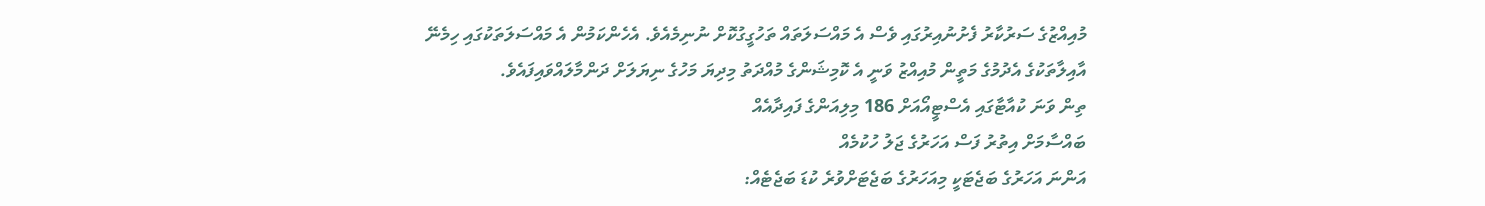މުއިއްޒުގެ ސަރުކާރު ފެށުނުއިރުގައި ވެސް އެ މައްސަލަތައް ތަހުގީގުކޮށް ނުނިމެއެވެ. އެހެންކަމުން އެ މައްސަލަތަކުގައި ހިމެނޭ އާއިލާތަކުގެ އެދުމުގެ މަތީން މުއިއްޒު ވަނީ އެ ކޮމިޝަންގެ މުއްދަތު މިދިޔަ މަހުގެ ނިޔަލަށް ދަންމާލައްވައިފައެވެ.
ތިން ވަނަ ކުއާޓާގައި އެސްޓީއޯއަށް 186 މިލިއަންގެ ފައިދާއެއް
ބައްސާމަށް އިތުރު ފަސް އަހަރުގެ ޖަލު ހުކުމެއް
އަންނަ އަހަރުގެ ބަޖެޓަކީ މިއަހަރުގެ ބަޖެޓަށްވުރެ ކުޑަ ބަޖެޓެއް: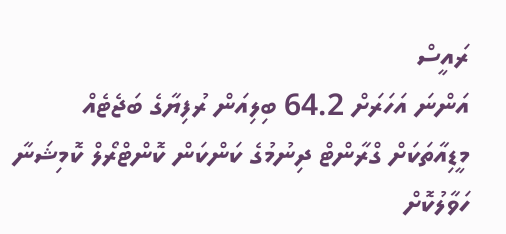ރައީސް
އަންނަ އަހަރަށް 64.2 ބިލިއަން ރުފިޔާގެ ބަޖެޓެއް
މީޑިއާތަކަށް ގްރާންޓް ދިނުމުގެ ކަންކަން ކޮންޓްރޯލް ކޮމިޝަނާ ހަވާލުކޮށް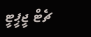ޗެޓް ޖީޕީޓީ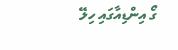ގޯ އިންޑިއާގައި ހިލޭ